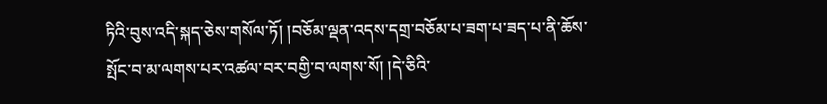ཏིའི་བུས་འདི་སྐད་ཅེས་གསོལ་ཏོ། །བཅོམ་ལྡན་འདས་དགྲ་བཅོམ་པ་ཟག་པ་ཟད་པ་ནི་ཆོས་སྤོང་བ་མ་ལགས་པར་འཚལ་བར་བགྱི་བ་ལགས་སོ། །དེ་ཅིའི་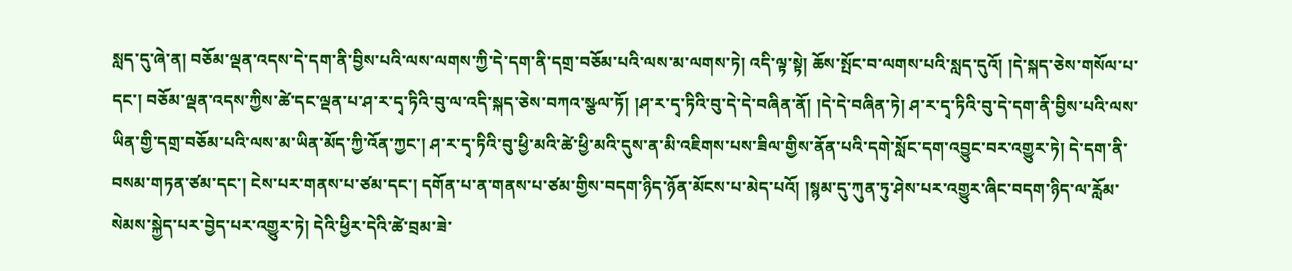སླད་དུ་ཞེ་ན། བཅོམ་ལྡན་འདས་དེ་དག་ནི་བྱིས་པའི་ལས་ལགས་ཀྱི་དེ་དག་ནི་དགྲ་བཅོམ་པའི་ལས་མ་ལགས་ཏེ། འདི་ལྟ་སྟེ། ཆོས་སྤོང་བ་ལགས་པའི་སླད་དུའོ། །དེ་སྐད་ཅེས་གསོལ་པ་དང་། བཅོམ་ལྡན་འདས་ཀྱིས་ཚེ་དང་ལྡན་པ་ཤ་ར་དྭ་ཏིའི་བུ་ལ་འདི་སྐད་ཅེས་བཀའ་སྩལ་ཏོ། །ཤ་ར་དྭ་ཏིའི་བུ་དེ་དེ་བཞིན་ནོ། །དེ་དེ་བཞིན་ཏེ། ཤ་ར་དྭ་ཏིའི་བུ་དེ་དག་ནི་བྱིས་པའི་ལས་ཡིན་གྱི་དགྲ་བཅོམ་པའི་ལས་མ་ཡིན་མོད་ཀྱི་འོན་ཀྱང་། ཤ་ར་དྭ་ཏིའི་བུ་ཕྱི་མའི་ཚེ་ཕྱི་མའི་དུས་ན་མི་འཇིགས་པས་ཟིལ་གྱིས་ནོན་པའི་དགེ་སློང་དག་འབྱུང་བར་འགྱུར་ཏེ། དེ་དག་ནི་བསམ་གཏན་ཙམ་དང་། ངེས་པར་གནས་པ་ཙམ་དང་། དགོན་པ་ན་གནས་པ་ཙམ་གྱིས་བདག་ཉིད་ཉོན་མོངས་པ་མེད་པའོ། །སྙམ་དུ་ཀུན་ཏུ་ཤེས་པར་འགྱུར་ཞིང་བདག་ཉིད་ལ་རློམ་སེམས་སྐྱེད་པར་བྱེད་པར་འགྱུར་ཏེ། དེའི་ཕྱིར་དེའི་ཚེ་བྲམ་ཟེ་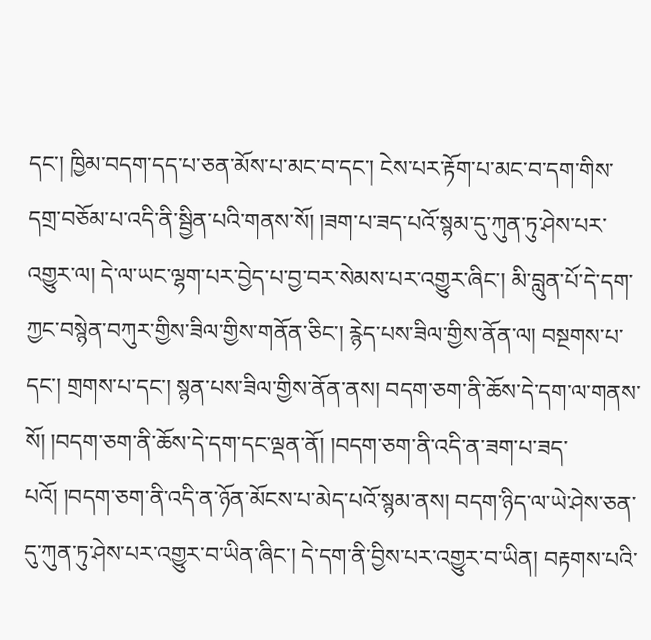དང་། ཁྱིམ་བདག་དད་པ་ཅན་མོས་པ་མང་བ་དང་། ངེས་པར་རྟོག་པ་མང་བ་དག་གིས་དགྲ་བཅོམ་པ་འདི་ནི་སྦྱིན་པའི་གནས་སོ། །ཟག་པ་ཟད་པའོ་སྙམ་དུ་ཀུན་ཏུ་ཤེས་པར་འགྱུར་ལ། དེ་ལ་ཡང་ལྷག་པར་བྱེད་པ་བྱ་བར་སེམས་པར་འགྱུར་ཞིང་། མི་བླུན་པོ་དེ་དག་ཀྱང་བསྙེན་བཀུར་གྱིས་ཟིལ་གྱིས་གནོན་ཅིང་། རྙེད་པས་ཟིལ་གྱིས་ནོན་ལ། བསྔགས་པ་དང་། གྲགས་པ་དང་། སྙན་པས་ཟིལ་གྱིས་ནོན་ནས། བདག་ཅག་ནི་ཆོས་དེ་དག་ལ་གནས་སོ། །བདག་ཅག་ནི་ཆོས་དེ་དག་དང་ལྡན་ནོ། །བདག་ཅག་ནི་འདི་ན་ཟག་པ་ཟད་པའོ། །བདག་ཅག་ནི་འདི་ན་ཉོན་མོངས་པ་མེད་པའོ་སྙམ་ནས། བདག་ཉིད་ལ་ཡེ་ཤེས་ཅན་དུ་ཀུན་ཏུ་ཤེས་པར་འགྱུར་བ་ཡིན་ཞིང་། དེ་དག་ནི་བྱིས་པར་འགྱུར་བ་ཡིན། བརྟགས་པའི་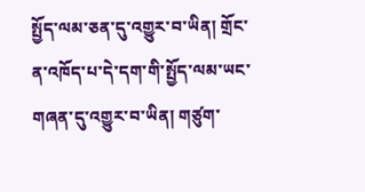སྤྱོད་ལམ་ཅན་དུ་འགྱུར་བ་ཡིན། གྲོང་ན་འཁོད་པ་དེ་དག་གི་སྤྱོད་ལམ་ཡང་གཞན་དུ་འགྱུར་བ་ཡིན། གཙུག་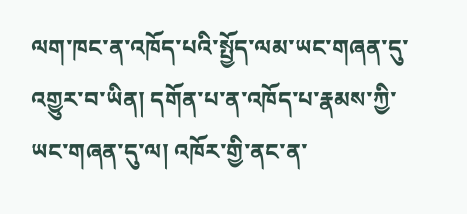ལག་ཁང་ན་འཁོད་པའི་སྤྱོད་ལམ་ཡང་གཞན་དུ་འགྱུར་བ་ཡིན། དགོན་པ་ན་འཁོད་པ་རྣམས་ཀྱི་ཡང་གཞན་དུ་ལ། འཁོར་གྱི་ནང་ན་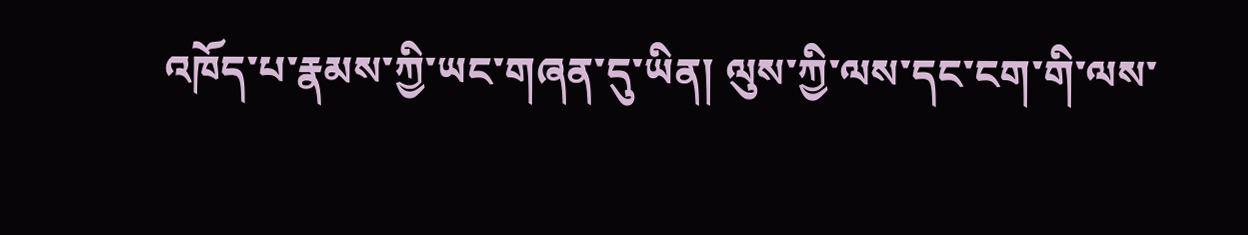འཁོད་པ་རྣམས་ཀྱི་ཡང་གཞན་དུ་ཡིན། ལུས་ཀྱི་ལས་དང་ངག་གི་ལས་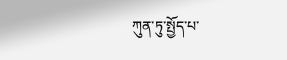ཀུན་ཏུ་སྤྱོད་པ་